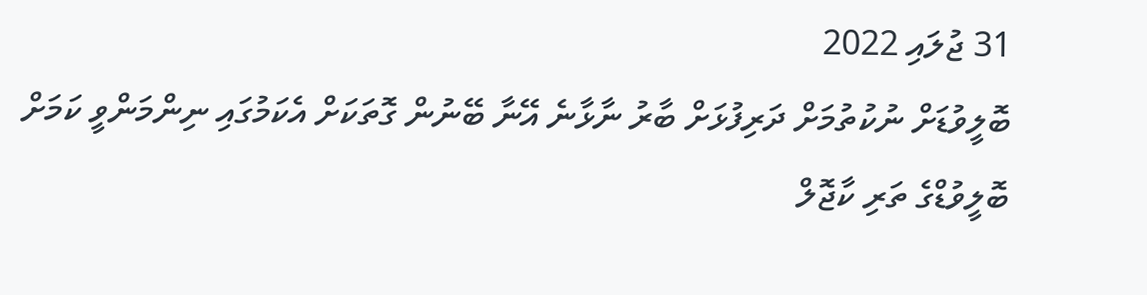31 ޖުލައި 2022
ބޮލީވުޑަށް ނުކުތުމަށް ދަރިފުޅަށް ބާރު ނާޅާނެ އޭނާ ބޭނުން ގޮތަކަށް އެކަމުގައި ނިންމަންވީ ކަމަށް ބޮލީވުޑްގެ ތަރި ކާޖޮލް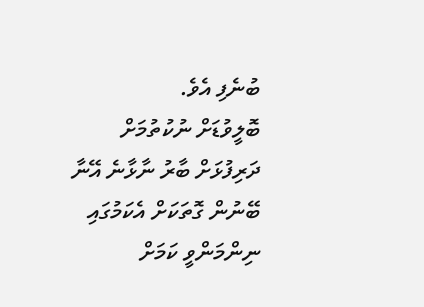ބުނެފި އެވެ.
ބޮލީވުޑަށް ނުކުތުމަށް ދަރިފުޅަށް ބާރު ނާޅާނެ އޭނާ ބޭނުން ގޮތަކަށް އެކަމުގައި ނިންމަންވީ ކަމަށް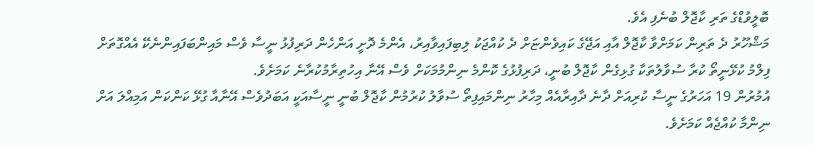ބޮލީވުޑްގެ ތަރި ކާޖޮލް ބުނެފި އެވެ.
މަޝްހޫރު ދެ ތަރިން ކަމަށްވާ ކާޖޮލް އާއި އަޖޭގެ ކައިވެންޏަށް ދެ ކުއްޖަކު ލިބިފައިވާއިރު، އެންމެ ދޮށީ އަންހެން ދަރިފުޅު ނީސާ ވެސް މައިންބަފައިންނެކޭ އެއްގޮތަށް ފިލްމު ކުޅޭނީތޯ ކުރާ ސުވާލުތަކާ ގުޅިގެން ކާޖޮލް ބުނީ، ދަރިފުޅުގެ ކޮންމެ ނިންމުމަކަށް ވެސް އޭނާ އިހުތިރާމުކުރާނެ ކަމަށެވެ.
އުމުރުން 19 އަހަރުގެ ނީސާ ކުރިއަށް ދާނެ ދާއިރާއެއް މިހާރު ނިންމައިފިތޯ ސުވާލު ކުރުމުން ކާޖޮލް ބުނީ ނީސާއަކީ އަބަދުވެސް އޭނާއާ ގުޅޭ ކަންކަން އަމިއްލަ އަށް ނިންމާ ކުއްޖެއް ކަމަށެވެ.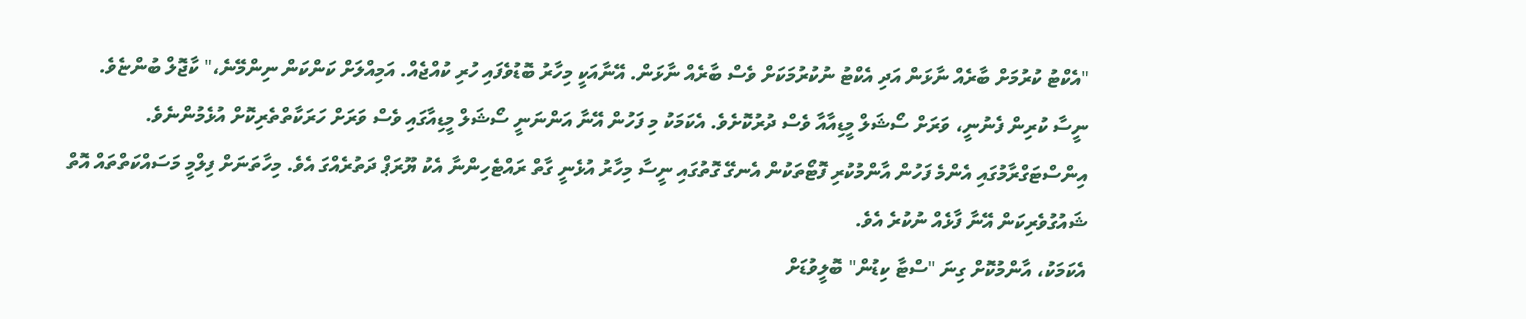"އެކްޓު ކުރުމަށް ބާރެއް ނާޅަން އަދި އެކްޓު ނުކުރުމަކަށް ވެސް ބާރެއް ނާޅަން. އޭނާއަކީ މިހާރު ބޮޑުވެފައި ހުރި ކުއްޖެއް. އަމިއްލަށް ކަންކަން ނިންމޭނެ،" ކާޖޮލް ބުންޏެވެ.
ނީސާ ކުރިން ފެނުނީ، ވަރަށް ސޯޝަލް މީޑިއާއާ ވެސް ދުރުކޮށެވެ. އެކަމަކު މި ފަހުން އޭނާ އަންނަނީ ސޯޝަލް މީޑިއާގައި ވެސް ވަރަށް ހަރަކާތްތެރިކޮށް އުޅެމުންނެވެ.
އިންސްޓަގްރާމުގައި އެންމެ ފަހުން އާންމުކުރި ފޮޓޯތަކުން އެނގޭ ގޮތުގައި ނީސާ މިހާރު އުޅެނީ ގާތް ރައްޓެހިންނާ އެކު ޔޫރަޕް ދަތުރެއްގަ އެވެ. މިހާތަނަށް ފިލްމީ މަސައްކަތްތައް އޮތް ޝައުގުވެރިކަން އޭނާ ފާޅެއް ނުކުރެ އެވެ.
އެކަމަކު، އާންމުކޮށް ގިނަ "ސްޓާ ކިޑުން" ބޮލީވުޑަށް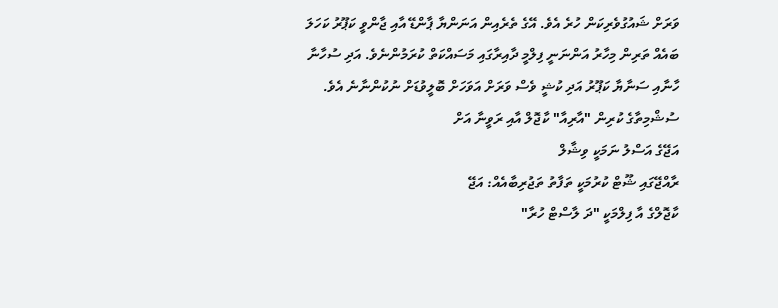ވަރަށް ޝައުގުވެރިކަން ހުރެ އެވެ. އޭގެ ތެރެއިން އަނަންޔާ ޕާންޑޭ އާއި ޖާންވީ ކަޕޫރު ކަހަލަ ބައެއް ތަރިން މިހާރު އަންނަނީ ފިލްމީ ދާއިރާގައި މަސައްކަތް ކުރަމުންނެވެ. އަދި ސުހާނާ ހާނާއި ސަނާޔާ ކަޕޫރު އަދި ކުޝީ ވެސް ވަރަށް އަވަހަށް ބޮލީވުޑަށް ނުކުންނާނެ އެވެ.
ސުޝްމިތާގެ ކުރިން "އާރިއާ" ކާޖޮލް އާއި ރަވީނާ އަށް
އަޖޭގެ އަސްލު ނަމަކީ ވިޝާލް
ރާއްޖޭގައި ޝޫޓް ކުރުމަކީ ތަފާތު ތަޖުރިބާއެއް: އަޖޭ
ކާޖޮލްގެ އާ ފިލްމަކީ "ދަ ލާސްޓް ހުރާ"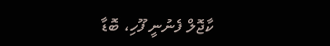ކާޖޮލް ފެނުނީ ފޫހި، ބޮޑާ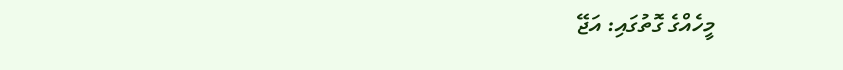މީހެއްގެ ގޮތުގައި: އަޖޭ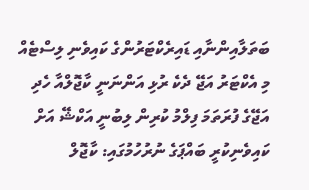ބަތަލާއިންނާއި ޑައިރެކްޓަރުންގެ ކައިވެނި ލިސްޓެއް
މި އެކްޓަރު އަޖޭ ދެކެ ރުޅި އަންނަނީ ކާޖޮލްއާ ހެދި
އަޖޭގެ ފުރަތަމަ ފިލްމު ކުރިން ލިބުނީ އަކްޝޭ އަށް
ކައިވެނިކުރީ ބައްޕަގެ ނުރުހުމުގައި: ކާޖޮލް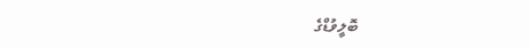ބޮލީވުޑްގެ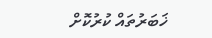ޚަބަރުތައް ކުރުކޮށް